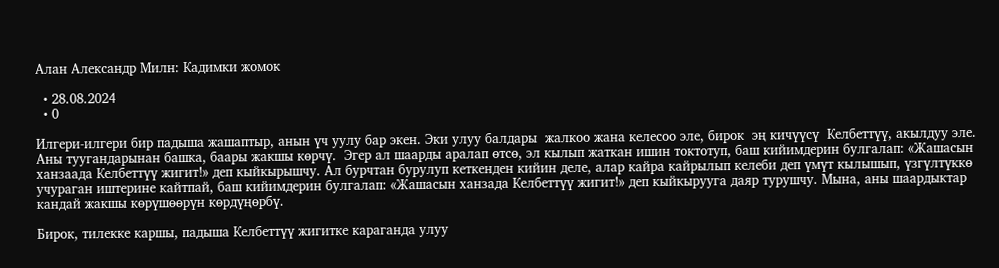Алан Александр Милн: Кадимки жомок

  • 28.08.2024
  • 0

Илгери-илгери бир падыша жашаптыр, анын үч уулу бар экен. Эки улуу балдары  жалкоо жана келесоо эле, бирок  эң кичүүсү  Келбеттүү, акылдуу эле. Аны туугандарынан башка, баары жакшы көрчү.  Эгер ал шаарды аралап өтсө, эл кылып жаткан ишин токтотуп, баш кийимдерин булгалап: «Жашасын ханзаада Келбеттүү жигит!» деп кыйкырышчу. Ал бурчтан бурулуп кеткенден кийин деле, алар кайра кайрылып келеби деп үмүт кылышып, үзгүлтүккө учураган иштерине кайтпай, баш кийимдерин булгалап: «Жашасын ханзада Келбеттүү жигит!» деп кыйкырууга даяр турушчу. Мына, аны шаардыктар кандай жакшы көрүшөөрүн көрдүңөрбү.

Бирок, тилекке каршы, падыша Келбеттүү жигитке караганда улуу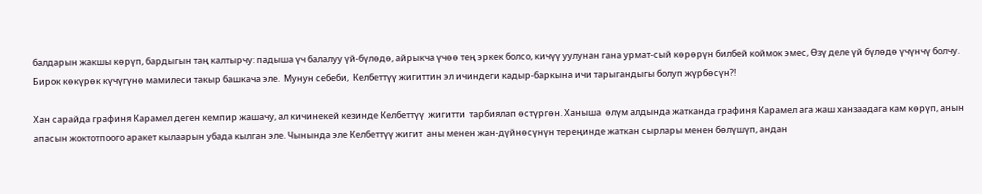балдарын жакшы көрүп, бардыгын таң калтырчу: падыша үч балалуу үй-бүлөдө, айрыкча үчөө тең эркек болсо, кичүү уулунан гана урмат-сый көрөрүн билбей коймок эмес, Өзү деле үй бүлөдө үчүнчү болчу. Бирок көкүрөк күчүгүнө мамилеси такыр башкача эле.  Мунун себеби,  Келбеттүү жигиттин эл ичиндеги кадыр-баркына ичи тарыгандыгы болуп жүрбөсүн?!

Хан сарайда графиня Карамел деген кемпир жашачу, ал кичинекей кезинде Келбеттүү  жигитти  тарбиялап өстүргөн. Ханыша  өлүм алдында жатканда графиня Карамел ага жаш ханзаадага кам көрүп, анын апасын жоктотпоого аракет кылаарын убада кылган эле. Чынында эле Келбеттүү жигит  аны менен жан-дүйнөсүнүн тереңинде жаткан сырлары менен бөлүшүп, андан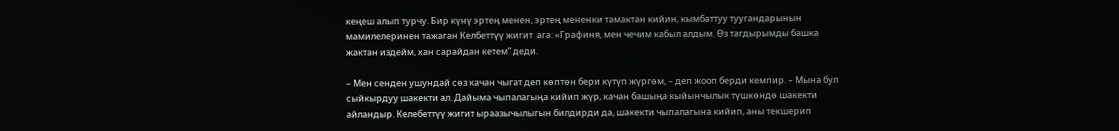кеңеш алып турчу. Бир күнү эртең менен, эртең мененки тамактан кийин, кымбаттуу туугандарынын мамилелеринен тажаган Келбеттүү жигит  ага: «Графиня, мен чечим кабыл алдым. Өз тагдырымды башка жактан издейм, хан сарайдан кетем” деди.

– Мен сенден ушундай сөз качан чыгат деп көптөн бери күтүп жүргөм, – деп жооп берди кемпир. – Мына бул сыйкырдуу шакекти ал. Дайыма чыпалагыңа кийип жүр, качан башыңа кыйынчылык түшкөндө шакекти айландыр. Келебеттүү жигит ыраазычылыгын билдирди да, шакекти чыпалагына кийип, аны текшерип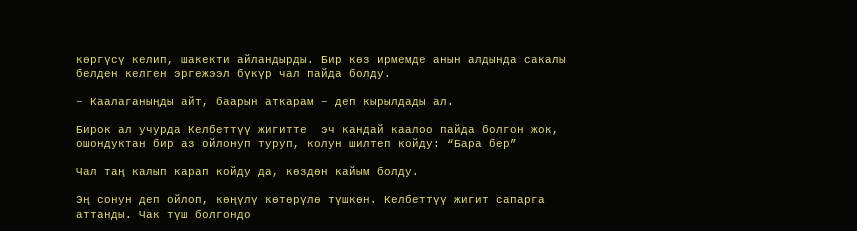көргүсү келип, шакекти айландырды. Бир көз ирмемде анын алдында сакалы белден келген эргежээл бүкүр чал пайда болду.

– Каалаганыңды айт, баарын аткарам – деп кырылдады ал.

Бирок ал учурда Келбеттүү жигитте  эч кандай каалоо пайда болгон жок, ошондуктан бир аз ойлонуп туруп, колун шилтеп койду: “Бара бер”

Чал таң калып карап койду да, көздөн кайым болду.

Эң сонун деп ойлоп, көңүлү көтөрүлө түшкөн. Келбеттүү жигит сапарга аттанды. Чак түш болгондо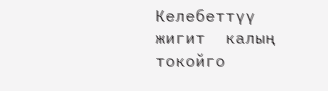Келебеттүү жигит  калың токойго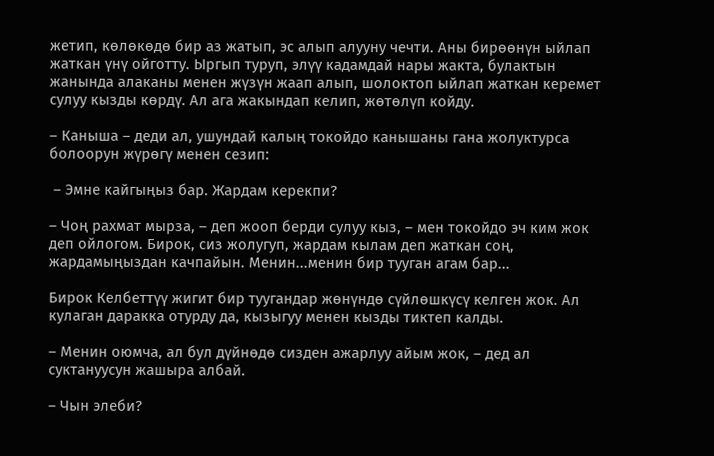жетип, көлөкөдө бир аз жатып, эс алып алууну чечти. Аны бирөөнүн ыйлап жаткан үнү ойготту. Ыргып туруп, элүү кадамдай нары жакта, булактын жанында алаканы менен жүзүн жаап алып, шолоктоп ыйлап жаткан керемет сулуу кызды көрдү. Ал ага жакындап келип, жөтөлүп койду.

– Каныша – деди ал, ушундай калың токойдо канышаны гана жолуктурса болоорун жүрөгү менен сезип:

 – Эмне кайгыңыз бар. Жардам керекпи?

– Чоң рахмат мырза, – деп жооп берди сулуу кыз, – мен токойдо эч ким жок деп ойлогом. Бирок, сиз жолугуп, жардам кылам деп жаткан соң, жардамыңыздан качпайын. Менин...менин бир тууган агам бар...

Бирок Келбеттүү жигит бир туугандар жөнүндө сүйлөшкүсү келген жок. Ал кулаган даракка отурду да, кызыгуу менен кызды тиктеп калды.

– Менин оюмча, ал бул дүйнөдө сизден ажарлуу айым жок, – дед ал суктануусун жашыра албай.

– Чын элеби?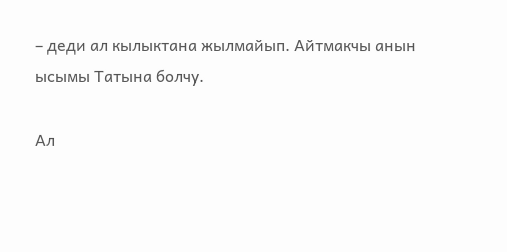– деди ал кылыктана жылмайып. Айтмакчы анын ысымы Татына болчу.

Ал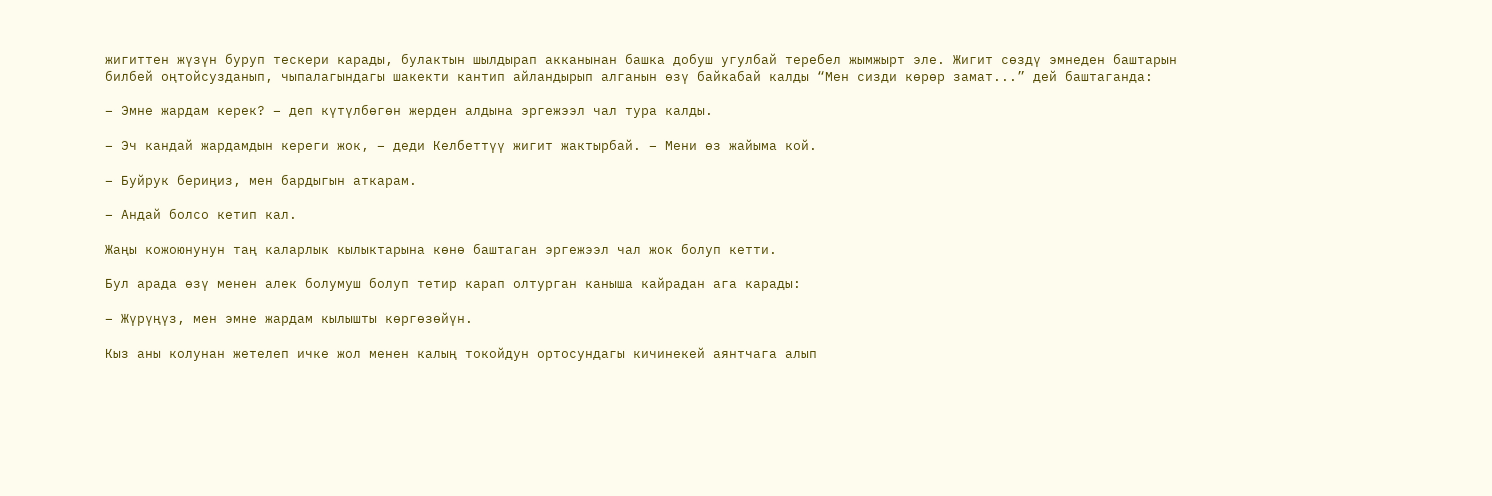жигиттен жүзүн буруп тескери карады, булактын шылдырап акканынан башка добуш угулбай теребел жымжырт эле. Жигит сөздү эмнеден баштарын билбей оңтойсузданып, чыпалагындагы шакекти кантип айландырып алганын өзү байкабай калды “Мен сизди көрөр замат...” дей баштаганда:

– Эмне жардам керек? – деп күтүлбөгөн жерден алдына эргежээл чал тура калды.

– Эч кандай жардамдын кереги жок, – деди Келбеттүү жигит жактырбай. – Мени өз жайыма кой.

– Буйрук бериңиз, мен бардыгын аткарам.

– Андай болсо кетип кал.

Жаңы кожоюнунун таң каларлык кылыктарына көнө баштаган эргежээл чал жок болуп кетти.

Бул арада өзү менен алек болумуш болуп тетир карап олтурган каныша кайрадан ага карады:

– Жүрүңүз, мен эмне жардам кылышты көргөзөйүн.

Кыз аны колунан жетелеп ичке жол менен калың токойдун ортосундагы кичинекей аянтчага алып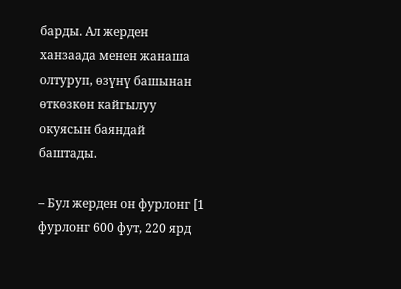барды. Ал жерден ханзаада менен жанаша олтуруп, өзүнү башынан өткөзкөн кайгылуу окуясын баяндай баштады.

– Бул жерден он фурлонг [1 фурлонг 600 фут, 220 ярд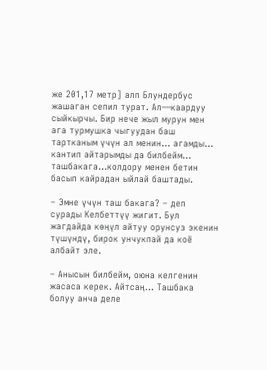же 201,17 метр] алп Блундербус жашаган сепил турат. Ал—каардуу сыйкырчы. Бир нече жыл мурун мен ага турмушка чыгуудан баш тартканым үчүн ал менин... агамды... кантип айтарымды да билбейм... ташбакага...колдору менен бетин басып кайрадан ыйлай баштады.

– Эмне үчүн таш бакага? – деп сурады Келбеттүү жигит. Бул жагдайда көңүл айтуу орунсуз экенин түшүндү, бирок унчукпай да коё албайт эле.

– Анысын билбейм, оюна келгенин жасаса керек. Айтсаң... Ташбака болуу анча деле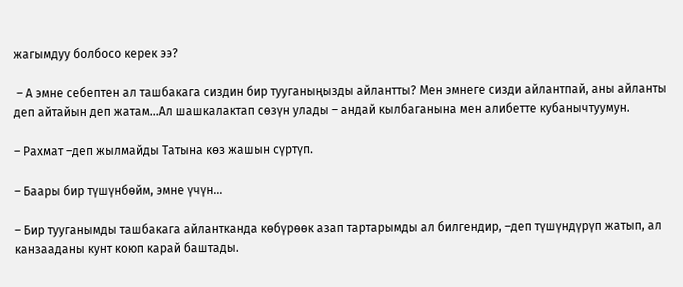жагымдуу болбосо керек ээ?

 – А эмне себептен ал ташбакага сиздин бир тууганыңызды айлантты? Мен эмнеге сизди айлантпай, аны айланты деп айтайын деп жатам...Ал шашкалактап сөзүн улады – андай кылбаганына мен алибетте кубанычтуумун.

– Рахмат –деп жылмайды Татына көз жашын сүртүп.

– Баары бир түшүнбөйм, эмне үчүн...

– Бир тууганымды ташбакага айлантканда көбүрөөк азап тартарымды ал билгендир, –деп түшүндүрүп жатып, ал канзааданы кунт коюп карай баштады.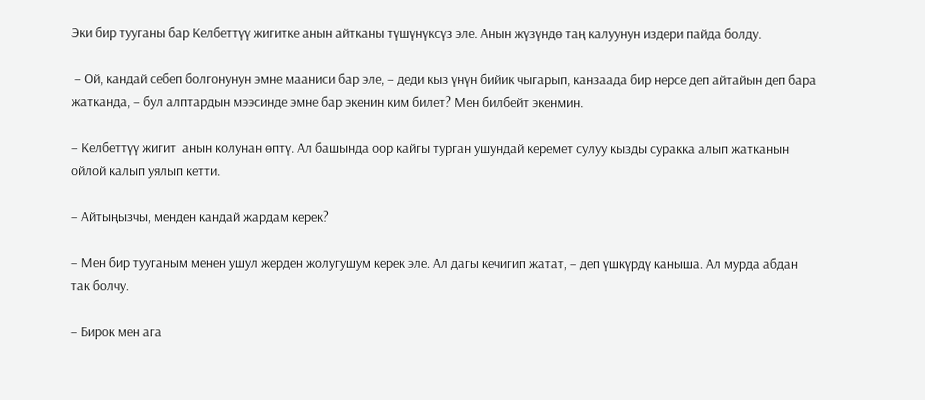Эки бир тууганы бар Келбеттүү жигитке анын айтканы түшүнүксүз эле. Анын жүзүндө таң калуунун издери пайда болду.

 – Ой, кандай себеп болгонунун эмне мааниси бар эле, – деди кыз үнүн бийик чыгарып, канзаада бир нерсе деп айтайын деп бара жатканда, – бул алптардын мээсинде эмне бар экенин ким билет? Мен билбейт экенмин.

– Келбеттүү жигит  анын колунан өптү. Ал башында оор кайгы турган ушундай керемет сулуу кызды суракка алып жатканын ойлой калып уялып кетти.

– Айтыңызчы, менден кандай жардам керек?

– Мен бир тууганым менен ушул жерден жолугушум керек эле. Ал дагы кечигип жатат, – деп үшкүрдү каныша. Ал мурда абдан так болчу.

– Бирок мен ага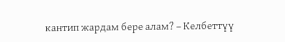кантип жардам бере алам? – Келбеттүү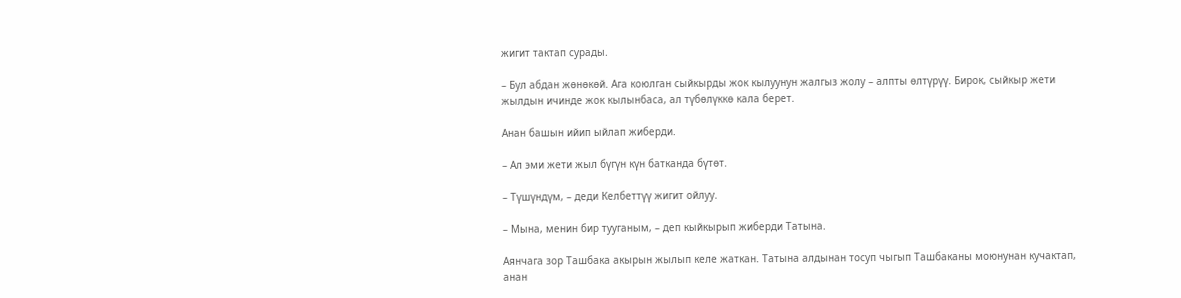жигит тактап сурады.

– Бул абдан жөнөкөй. Ага коюлган сыйкырды жок кылуунун жалгыз жолу – алпты өлтүрүү. Бирок, сыйкыр жети жылдын ичинде жок кылынбаса, ал түбөлүккө кала берет.

Анан башын ийип ыйлап жиберди.

– Ал эми жети жыл бүгүн күн батканда бүтөт.

– Түшүндүм, – деди Келбеттүү жигит ойлуу.

– Мына, менин бир тууганым, – деп кыйкырып жиберди Татына.

Аянчага зор Ташбака акырын жылып келе жаткан. Татына алдынан тосуп чыгып Ташбаканы моюнунан кучактап, анан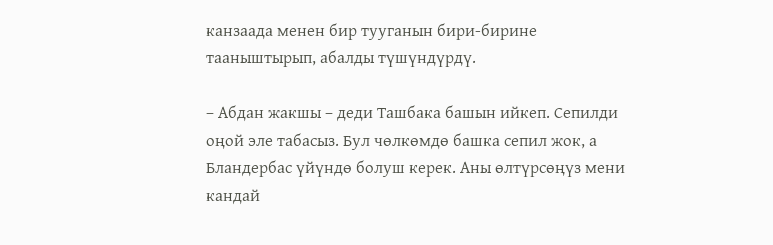канзаада менен бир тууганын бири-бирине тааныштырып, абалды түшүндүрдү.

– Абдан жакшы – деди Ташбака башын ийкеп. Сепилди оңой эле табасыз. Бул чөлкөмдө башка сепил жок, а Бландербас үйүндө болуш керек. Аны өлтүрсөңүз мени кандай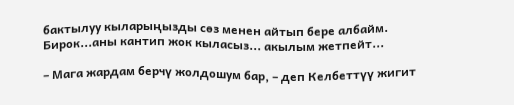бактылуу кыларыңызды сөз менен айтып бере албайм. Бирок...аны кантип жок кыласыз... акылым жетпейт...

– Мага жардам берчү жолдошум бар, – деп Келбеттүү жигит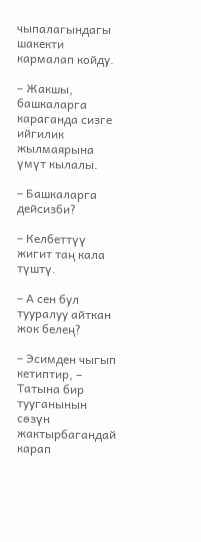чыпалагындагы шакекти кармалап койду.

– Жакшы, башкаларга караганда сизге ийгилик жылмаярына үмүт кылалы.

– Башкаларга дейсизби?

– Келбеттүү жигит таң кала түштү.

– А сен бул тууралуу айткан жок белең?

– Эсимден чыгып кетиптир, – Татына бир тууганынын сөзүн жактырбагандай карап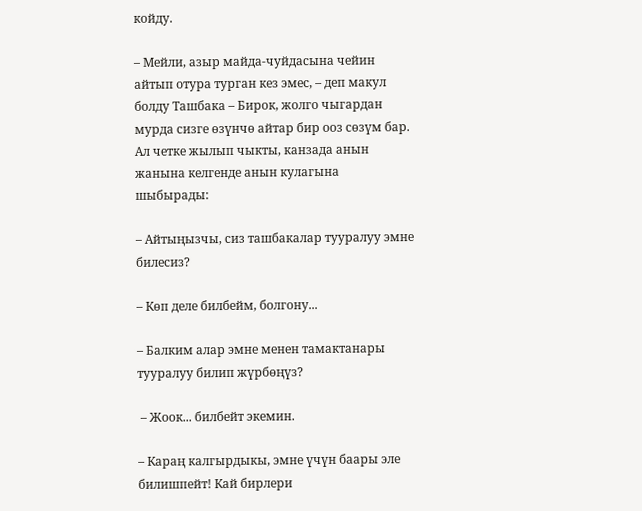койду.

– Мейли, азыр майда-чуйдасына чейин айтып отура турган кез эмес, – деп макул болду Ташбака – Бирок, жолго чыгардан мурда сизге өзүнчө айтар бир ооз сөзүм бар. Ал четке жылып чыкты, канзада анын жанына келгенде анын кулагына шыбырады:

– Айтыңызчы, сиз ташбакалар тууралуу эмне билесиз?

– Көп деле билбейм, болгону...

– Балким алар эмне менен тамактанары тууралуу билип жүрбөңүз?

 – Жоок... билбейт экемин.

– Караң калгырдыкы, эмне үчүн баары эле билишпейт! Кай бирлери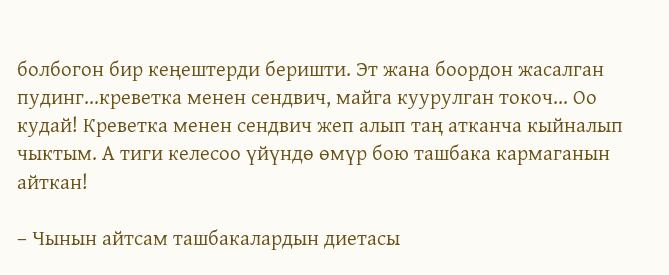болбогон бир кеңештерди беришти. Эт жана боордон жасалган пудинг...креветка менен сендвич, майга куурулган токоч... Оо кудай! Креветка менен сендвич жеп алып таң атканча кыйналып чыктым. А тиги келесоо үйүндө өмүр бою ташбака кармаганын айткан!

– Чынын айтсам ташбакалардын диетасы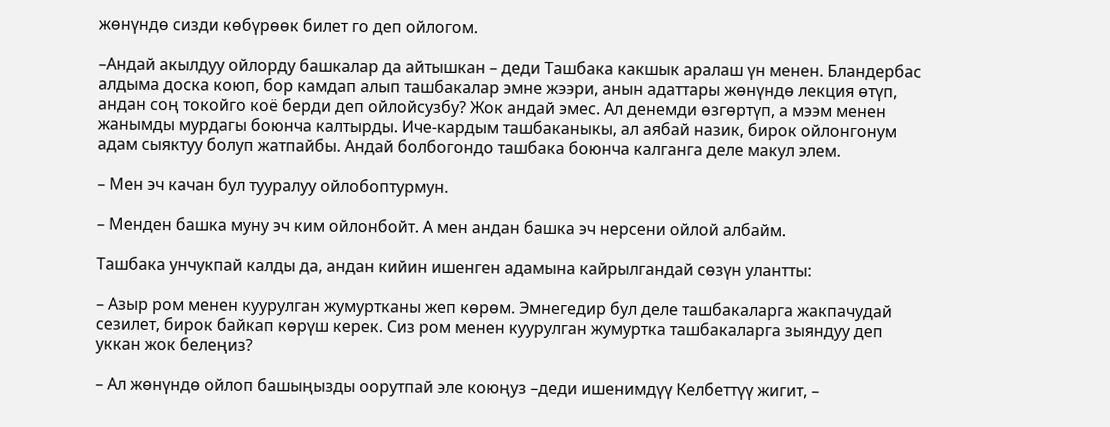жөнүндө сизди көбүрөөк билет го деп ойлогом.

–Андай акылдуу ойлорду башкалар да айтышкан – деди Ташбака какшык аралаш үн менен. Бландербас алдыма доска коюп, бор камдап алып ташбакалар эмне жээри, анын адаттары жөнүндө лекция өтүп, андан соң токойго коё берди деп ойлойсузбу? Жок андай эмес. Ал денемди өзгөртүп, а мээм менен жанымды мурдагы боюнча калтырды. Иче-кардым ташбаканыкы, ал аябай назик, бирок ойлонгонум адам сыяктуу болуп жатпайбы. Андай болбогондо ташбака боюнча калганга деле макул элем.

– Мен эч качан бул тууралуу ойлобоптурмун.

– Менден башка муну эч ким ойлонбойт. А мен андан башка эч нерсени ойлой албайм.

Ташбака унчукпай калды да, андан кийин ишенген адамына кайрылгандай сөзүн улантты:

– Азыр ром менен куурулган жумуртканы жеп көрөм. Эмнегедир бул деле ташбакаларга жакпачудай сезилет, бирок байкап көрүш керек. Сиз ром менен куурулган жумуртка ташбакаларга зыяндуу деп уккан жок белеңиз?

– Ал жөнүндө ойлоп башыңызды оорутпай эле коюңуз –деди ишенимдүү Келбеттүү жигит, –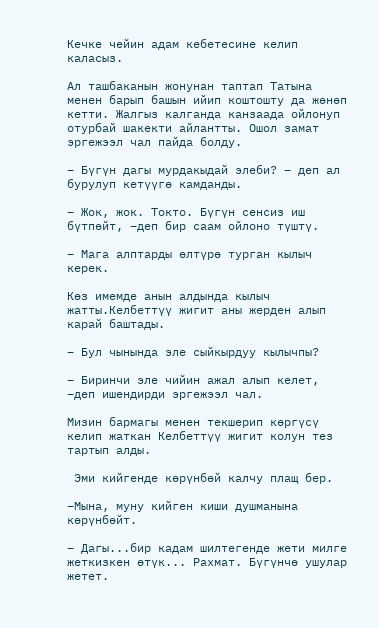Кечке чейин адам кебетесине келип каласыз.

Ал ташбаканын жонунан таптап Татына менен барып башын ийип коштошту да жөнөп кетти. Жалгыз калганда канзаада ойлонуп отурбай шакекти айлантты. Ошол замат эргежээл чал пайда болду.

– Бүгүн дагы мурдакыдай элеби? – деп ал бурулуп кетүүгө камданды.

– Жок, жок. Токто. Бүгүн сенсиз иш бүтпөйт, –деп бир саам ойлоно түштү.

– Мага алптарды өлтүрө турган кылыч керек.

Көз имемде анын алдында кылыч жатты.Келбеттүү жигит аны жерден алып карай баштады.

– Бул чынында эле сыйкырдуу кылычпы?

– Биринчи эле чийин ажал алып келет, –деп ишендирди эргежээл чал.

Мизин бармагы менен текшерип көргүсү келип жаткан Келбеттүү жигит колун тез тартып алды.

 Эми кийгенде көрүнбөй калчу плащ бер.

–Мына, муну кийген киши душманына көрүнбөйт.

– Дагы...бир кадам шилтегенде жети милге жеткизкен өтүк... Рахмат. Бүгүнчө ушулар жетет.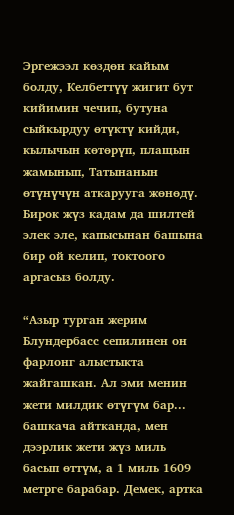Эргежээл көздөн кайым болду, Келбеттүү жигит бут кийимин чечип, бутуна сыйкырдуу өтүктү кийди, кылычын көтөрүп, плащын жамынып, Татынанын өтүнүчүн аткарууга жөнөдү. Бирок жүз кадам да шилтей элек эле, капысынан башына бир ой келип, токтоого аргасыз болду.

“Азыр турган жерим Блундербасс сепилинен он фарлонг алыстыкта жайгашкан. Ал эми менин жети милдик өтүгүм бар... башкача айтканда, мен дээрлик жети жүз миль басып өттүм, а 1 миль 1609 метрге барабар. Демек, артка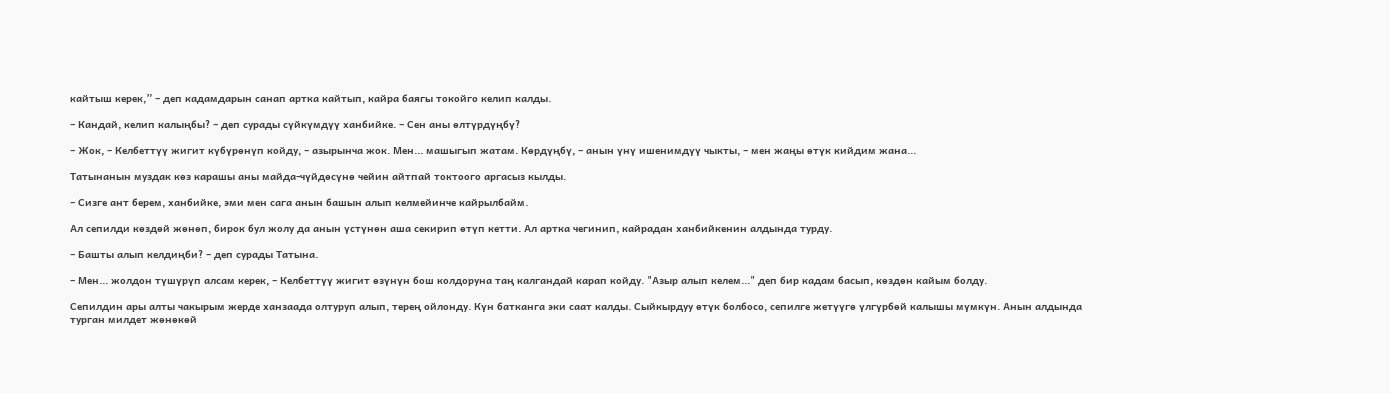кайтыш керек,” – деп кадамдарын санап артка кайтып, кайра баягы токойго келип калды.

– Кандай, келип калыңбы? – деп сурады сүйкүмдүү ханбийке. – Сен аны өлтүрдүңбү?

– Жок, – Келбеттүү жигит күбүрөнүп койду, – азырынча жок. Мен... машыгып жатам. Көрдүңбү, – анын үнү ишенимдүү чыкты, – мен жаңы өтүк кийдим жана...

Татынанын муздак көз карашы аны майда-чүйдөсүнө чейин айтпай токтоого аргасыз кылды.

– Сизге ант берем, ханбийке, эми мен сага анын башын алып келмейинче кайрылбайм.

Ал сепилди көздөй жөнөп, бирок бул жолу да анын үстүнөн аша секирип өтүп кетти. Ал артка чегинип, кайрадан ханбийкенин алдында турду.

– Башты алып келдиңби? – деп сурады Татына.

– Мен... жолдон түшүрүп алсам керек, – Келбеттүү жигит өзүнүн бош колдоруна таң калгандай карап койду. "Азыр алып келем..." деп бир кадам басып, көздөн кайым болду.

Сепилдин ары алты чакырым жерде ханзаада олтуруп алып, терең ойлонду. Күн батканга эки саат калды. Сыйкырдуу өтүк болбосо, сепилге жетүүгө үлгүрбөй калышы мүмкүн. Анын алдында турган милдет жөнөкөй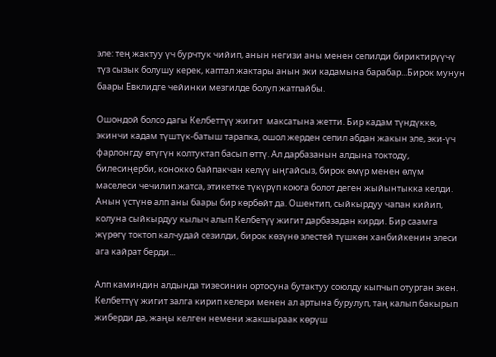эле: тең жактуу үч бурчтук чийип, анын негизи аны менен сепилди бириктирүүчү түз сызык болушу керек, каптал жактары анын эки кадамына барабар...Бирок мунун баары Евклидге чейинки мезгилде болуп жатпайбы.

Ошондой болсо дагы Келбеттүү жигит  максатына жетти. Бир кадам түндүккө, экинчи кадам түштүк-батыш тарапка, ошол жерден сепил абдан жакын эле, эки-үч фарлонгду өтүгүн колтуктап басып өттү. Ал дарбазанын алдына токтоду, билесиңерби, конокко байпакчан келүү ыңгайсыз, бирок өмүр менен өлүм маселеси чечилип жатса, этикетке түкүрүп коюга болот деген жыйынтыкка келди. Анын үстүнө алп аны баары бир көрбөйт да. Ошентип, сыйкырдуу чапан кийип, колуна сыйкырдуу кылыч алып Келбетүү жигит дарбазадан кирди. Бир саамга жүрөгү токтоп калчудай сезилди, бирок көзүнө элестей түшкөн ханбийкенин элеси ага кайрат берди...

Алп каминдин алдында тизесинин ортосуна бутактуу союлду кыпчып отурган экен. Келбеттүү жигит залга кирип келери менен ал артына бурулуп, таң калып бакырып жиберди да, жаңы келген немени жакшыраак көрүш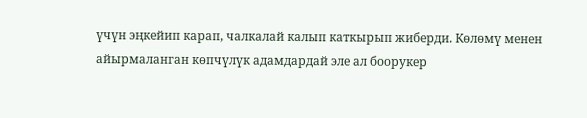үчүн эңкейип карап, чалкалай калып каткырып жиберди. Көлөмү менен айырмаланган көпчүлүк адамдардай эле ал боорукер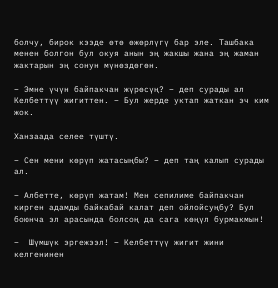болчу, бирок кээде өтө өжөрлүгү бар эле. Ташбака менен болгон бул окуя анын эң жакшы жана эң жаман жактарын эң сонун мүнөздөгөн.

– Эмне үчүн байпакчан жүрөсүң? – деп сурады ал Келбеттүү жигиттен. – Бул жерде уктап жаткан эч ким жок.

Ханзаада селее түштү.

– Сен мени көрүп жатасыңбы? – деп таң калып сурады ал.

– Албетте, көрүп жатам! Мен сепилиме байпакчан кирген адамды байкабай калат деп ойлойсуңбу? Бул боюнча эл арасында болсоң да сага көңүл бурмакмын!

–  Шүмшүк эргежээл! – Келбеттүү жигит жини келгенинен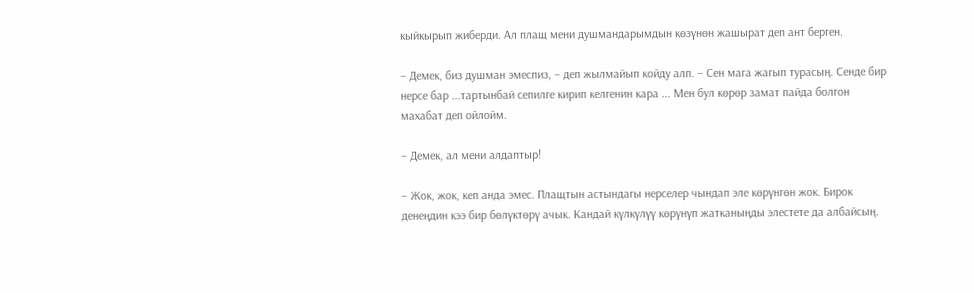кыйкырып жиберди. Ал плащ мени душмандарымдын көзүнөн жашырат деп ант берген.

– Демек, биз душман эмеспиз, – деп жылмайып койду алп. – Сен мага жагып турасың. Сенде бир нерсе бар ...тартынбай сепилге кирип келгенин кара ... Мен бул көрөр замат пайда болгон махабат деп ойлойм.

– Демек, ал мени алдаптыр!

– Жок, жок, кеп анда эмес. Плащтын астындагы нерселер чындап эле көрүнгөн жок. Бирок денеңдин кээ бир бөлүктөрү ачык. Кандай күлкүлүү көрүнүп жатканыңды элестете да албайсың.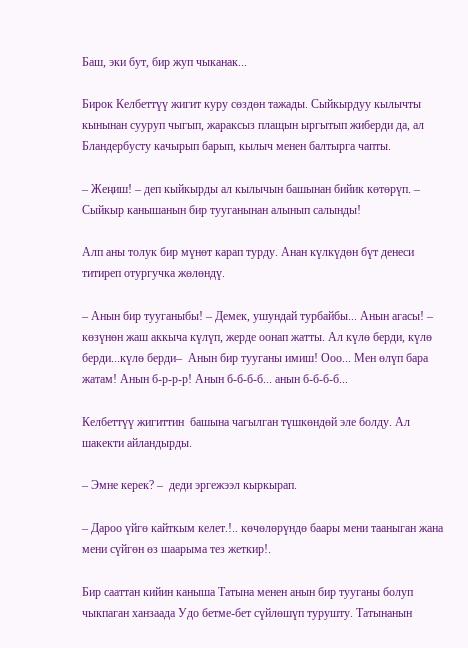Баш, эки бут, бир жуп чыканак...

Бирок Келбеттүү жигит куру сөздөн тажады. Сыйкырдуу кылычты кынынан сууруп чыгып, жараксыз плащын ыргытып жиберди да, ал Бландербусту качырып барып, кылыч менен балтырга чапты.

– Жеңиш! – деп кыйкырды ал кылычын башынан бийик көтөрүп. – Сыйкыр канышанын бир тууганынан алынып салынды!

Алп аны толук бир мүнөт карап турду. Анан күлкүдөн бүт денеси титиреп отургучка жөлөндү.

– Анын бир тууганыбы! – Демек, ушундай турбайбы... Анын агасы! – көзүнөн жаш аккыча күлүп, жерде оонап жатты. Ал күлө берди, күлө берди...күлө берди–  Анын бир тууганы имиш! Ооо... Мен өлүп бара жатам! Анын б-р-р-р! Анын б-б-б-б... анын б-б-б-б...

Келбеттүү жигиттин  башына чагылган түшкөндөй эле болду. Ал шакекти айландырды.

– Эмне керек? –  деди эргежээл кыркырап.

– Дароо үйгө кайткым келет.!.. көчөлөрүндө баары мени тааныган жана мени сүйгөн өз шаарыма тез жеткир!.

Бир сааттан кийин каныша Татына менен анын бир тууганы болуп чыкпаган ханзаада Удо бетме-бет сүйлөшүп турушту. Татынанын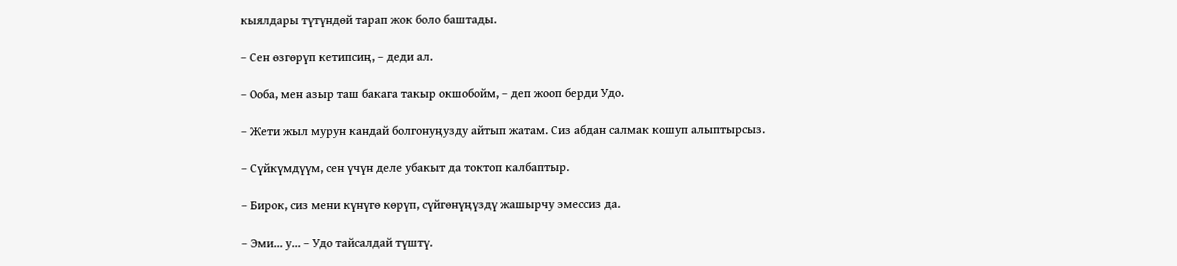кыялдары түтүндөй тарап жок боло баштады.

– Сен өзгөрүп кетипсиң, – деди ал.

– Ооба, мен азыр таш бакага такыр окшобойм, – деп жооп берди Удо.

– Жети жыл мурун кандай болгонуңузду айтып жатам. Сиз абдан салмак кошуп алыптырсыз.

– Сүйкүмдүүм, сен үчүн деле убакыт да токтоп калбаптыр.

– Бирок, сиз мени күнүгө көрүп, сүйгөнүңүздү жашырчу эмессиз да.

– Эми... у... – Удо тайсалдай түштү.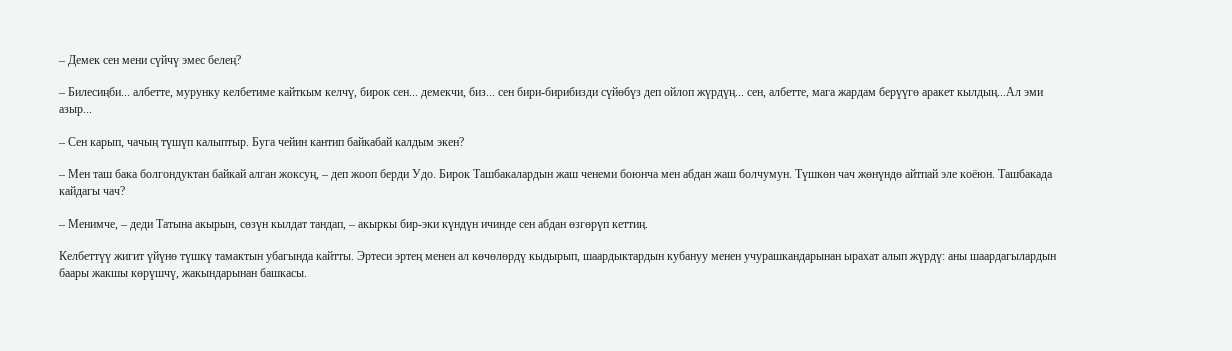– Демек сен мени сүйчү эмес белең?

– Билесиңби... албетте, мурунку келбетиме кайткым келчү, бирок сен... демекчи, биз... сен бири-бирибизди сүйөбүз деп ойлоп жүрдүң... сен, албетте, мага жардам берүүгө аракет кылдың...Ал эми азыр...

– Сен карып, чачың түшүп калыптыр. Буга чейин кантип байкабай калдым экен?

– Мен таш бака болгондуктан байкай алган жоксуң, – деп жооп берди Удо. Бирок Ташбакалардын жаш ченеми боюнча мен абдан жаш болчумун. Түшкөн чач жөнүндө айтпай эле коёюн. Ташбакада кайдагы чач?

– Менимче, – деди Татына акырын, сөзүн кылдат тандап, – акыркы бир-эки күндүн ичинде сен абдан өзгөрүп кеттиң.

Келбеттүү жигит үйүнө түшкү тамактын убагында кайтты. Эртеси эртең менен ал көчөлөрдү кыдырып, шаардыктардын кубануу менен учурашкандарынан ырахат алып жүрдү: аны шаардагылардын баары жакшы көрүшчү, жакындарынан башкасы.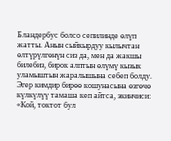Бландербус болсо сепилинде өлүп жатты. Анын сыйкырдуу кылычтан өлтүрүлгөнүн сиз да, мен да жакшы билебиз, бирок алптын өлүмү кызык уламыштын жаралышына себеп болду. Эгер кимдир бирөө кошунасына өзгөчө күлкүлүү тамаша кеп айтса, экинчиси: «Кой, токтот бул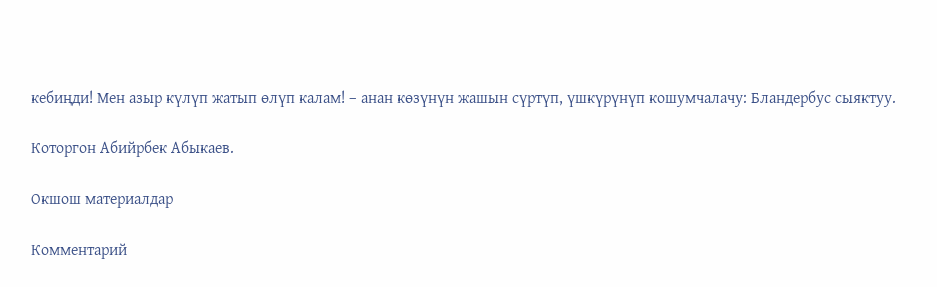кебиңди! Мен азыр күлүп жатып өлүп калам! – анан көзүнүн жашын сүртүп, үшкүрүнүп кошумчалачу: Бландербус сыяктуу.

Которгон Абийрбек Абыкаев.

Окшош материалдар

Комментарий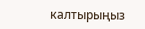калтырыңыз